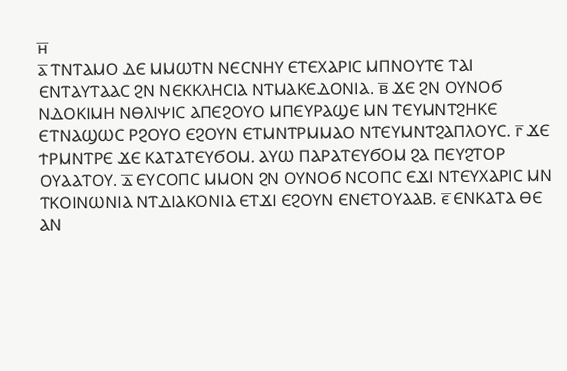ⲏ̅
ⲁ̅ ⲦⲚⲦⲀⲘⲞ ⲆⲈ ⲘⲘⲰⲦⲚ ⲚⲈⲤⲚⲎⲨ ⲈⲦⲈⲬⲀⲢⲒⲤ ⲘⲠⲚⲞⲨⲦⲈ ⲦⲀⲒ ⲈⲚⲦⲀⲨⲦⲀⲀⲤ ϨⲚ ⲚⲈⲔⲔⲖⲎⲤⲒⲀ ⲚⲦⲘⲀⲔⲈⲆⲞⲚⲒⲀ. ⲃ̅ ϪⲈ ϨⲚ ⲞⲨⲚⲞϬ ⲚⲆⲞⲔⲒⲘⲎ ⲚⲐⲖⲒⲮⲒⲤ ⲀⲠⲈϨⲞⲨⲞ ⲘⲠⲈⲨⲢⲀϢⲈ ⲘⲚ ⲦⲈⲨⲘⲚⲦϨⲎⲔⲈ ⲈⲦⲚⲀϢⲰⲤ ⲢϨⲞⲨⲞ ⲈϨⲞⲨⲚ ⲈⲦⲘⲚⲦⲢⲘⲘⲀⲞ ⲚⲦⲈⲨⲘⲚⲦϨⲀⲠⲖⲞⲨⲤ. ⲅ̅ ϪⲈ ϮⲢⲘⲚⲦⲢⲈ ϪⲈ ⲔⲀⲦⲀⲦⲈⲨϬⲞⲘ. ⲀⲨⲰ ⲠⲀⲢⲀⲦⲈⲨϬⲞⲘ ϨⲀ ⲠⲈⲨϨⲦⲞⲢ ⲞⲨⲀⲀⲦⲞⲨ. ⲇ̅ ⲈⲨⲤⲞⲠⲤ ⲘⲘⲞⲚ ϨⲚ ⲞⲨⲚⲞϬ ⲚⲤⲞⲠⲤ ⲈϪⲒ ⲚⲦⲈⲨⲬⲀⲢⲒⲤ ⲘⲚ ⲦⲔⲞⲒⲚⲰⲚⲒⲀ ⲚⲦⲆⲒⲀⲔⲞⲚⲒⲀ ⲈⲦϪⲒ ⲈϨⲞⲨⲚ ⲈⲚⲈⲦⲞⲨⲀⲀⲂ. ⲉ̅ ⲈⲚⲔⲀⲦⲀ ⲐⲈ ⲀⲚ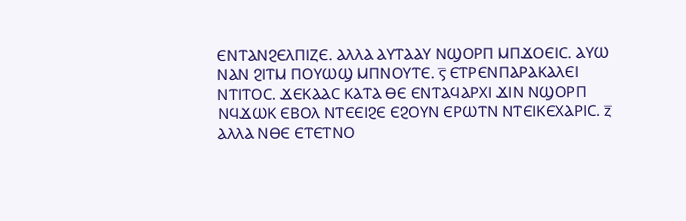ⲈⲚⲦⲀⲚϨⲈⲖⲠⲒⲌⲈ. ⲀⲖⲖⲀ ⲀⲨⲦⲀⲀⲨ ⲚϢⲞⲢⲠ ⲘⲠϪⲞⲈⲒⲤ. ⲀⲨⲰ ⲚⲀⲚ ϨⲒⲦⲘ ⲠⲞⲨⲰϢ ⲘⲠⲚⲞⲨⲦⲈ. ⲋ̅ ⲈⲦⲢⲈⲚⲠⲀⲢⲀⲔⲀⲖⲈⲒ ⲚⲦⲒⲦⲞⲤ. ϪⲈⲔⲀⲀⲤ ⲔⲀⲦⲀ ⲐⲈ ⲈⲚⲦⲀϤⲀⲢⲬⲒ ϪⲒⲚ ⲚϢⲞⲢⲠ ⲚϤϪⲰⲔ ⲈⲂⲞⲖ ⲚⲦⲈⲈⲒϨⲈ ⲈϨⲞⲨⲚ ⲈⲢⲰⲦⲚ ⲚⲦⲈⲒⲔⲈⲬⲀⲢⲒⲤ. ⲍ̅ ⲀⲖⲖⲀ ⲚⲐⲈ ⲈⲦⲈⲦⲚⲞ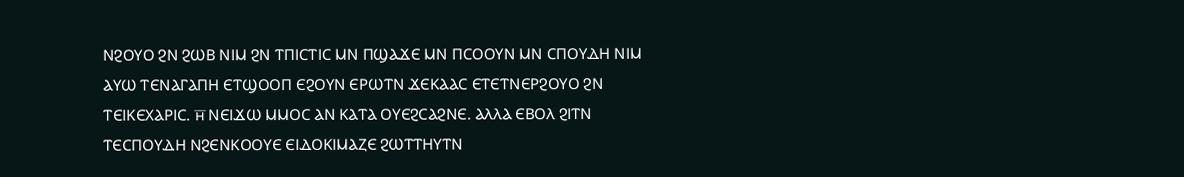ⲚϨⲞⲨⲞ ϨⲚ ϨⲰⲂ ⲚⲒⲘ ϨⲚ ⲦⲠⲒⲤⲦⲒⲤ ⲘⲚ ⲠϢⲀϪⲈ ⲘⲚ ⲠⲤⲞⲞⲨⲚ ⲘⲚ ⲤⲠⲞⲨⲆⲎ ⲚⲒⲘ ⲀⲨⲰ ⲦⲈⲚⲀⲄⲀⲠⲎ ⲈⲦϢⲞⲞⲠ ⲈϨⲞⲨⲚ ⲈⲢⲰⲦⲚ ϪⲈⲔⲀⲀⲤ ⲈⲦⲈⲦⲚⲈⲢϨⲞⲨⲞ ϨⲚ ⲦⲈⲒⲔⲈⲬⲀⲢⲒⲤ. ⲏ̅ ⲚⲈⲒϪⲰ ⲘⲘⲞⲤ ⲀⲚ ⲔⲀⲦⲀ ⲞⲨⲈϨⲤⲀϨⲚⲈ. ⲀⲖⲖⲀ ⲈⲂⲞⲖ ϨⲒⲦⲚ ⲦⲈⲤⲠⲞⲨⲆⲎ ⲚϨⲈⲚⲔⲞⲞⲨⲈ ⲈⲒⲆⲞⲔⲒⲘⲀⲌⲈ ϨⲰⲦⲦⲎⲨⲦⲚ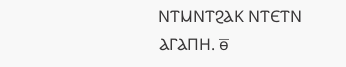ⲚⲦⲘⲚⲦϨⲀⲔ ⲚⲦⲈⲦⲚ ⲀⲄⲀⲠⲎ. ⲑ̅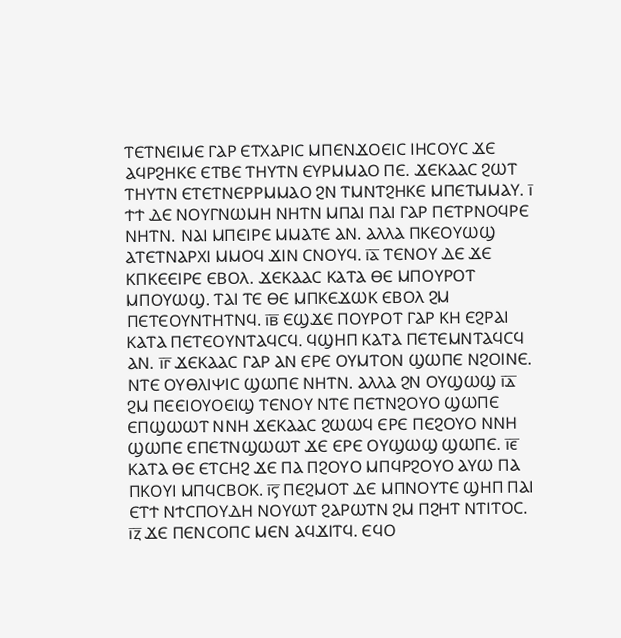ⲦⲈⲦⲚⲈⲒⲘⲈ ⲄⲀⲢ ⲈⲦⲬⲀⲢⲒⲤ ⲘⲠⲈⲚϪⲞⲈⲒⲤ ⲒⲎⲤⲞⲨⲤ ϪⲈ ⲀϤⲢϨⲎⲔⲈ ⲈⲦⲂⲈ ⲦⲎⲨⲦⲚ ⲈⲨⲢⲘⲘⲀⲞ ⲠⲈ. ϪⲈⲔⲀⲀⲤ ϨⲰⲦ ⲦⲎⲨⲦⲚ ⲈⲦⲈⲦⲚⲈⲢⲢⲘⲘⲀⲞ ϨⲚ ⲦⲘⲚⲦϨⲎⲔⲈ ⲘⲠⲈⲦⲘⲘⲀⲨ. ⲓ̅ ϮϮ ⲆⲈ ⲚⲞⲨⲄⲚⲰⲘⲎ ⲚⲎⲦⲚ ⲘⲠⲀⲒ ⲠⲀⲒ ⲄⲀⲢ ⲠⲈⲦⲢⲚⲞϤⲢⲈ ⲚⲎⲦⲚ. ⲚⲀⲒ ⲘⲠⲈⲒⲢⲈ ⲘⲘⲀⲦⲈ ⲀⲚ. ⲀⲖⲖⲀ ⲠⲔⲈⲞⲨⲰϢ ⲀⲦⲈⲦⲚⲀⲢⲬⲒ ⲘⲘⲞϤ ϪⲒⲚ ⲤⲚⲞⲨϤ. ⲓ̅ⲁ̅ ⲦⲈⲚⲞⲨ ⲆⲈ ϪⲈ ⲔⲠⲔⲈⲈⲒⲢⲈ ⲈⲂⲞⲖ. ϪⲈⲔⲀⲀⲤ ⲔⲀⲦⲀ ⲐⲈ ⲘⲠⲞⲨⲢⲞⲦ ⲘⲠⲞⲨⲰϢ. ⲦⲀⲒ ⲦⲈ ⲐⲈ ⲘⲠⲔⲈϪⲰⲔ ⲈⲂⲞⲖ ϨⲘ ⲠⲈⲦⲈⲞⲨⲚⲦⲎⲦⲚϤ. ⲓ̅ⲃ̅ ⲈϢϪⲈ ⲠⲞⲨⲢⲞⲦ ⲄⲀⲢ ⲔⲎ ⲈϨⲢⲀⲒ ⲔⲀⲦⲀ ⲠⲈⲦⲈⲞⲨⲚⲦⲀϤⲤϤ. ϤϢⲎⲠ ⲔⲀⲦⲀ ⲠⲈⲦⲈⲘⲚⲦⲀϤⲤϤ ⲀⲚ. ⲓ̅ⲅ̅ ϪⲈⲔⲀⲀⲤ ⲄⲀⲢ ⲀⲚ ⲈⲢⲈ ⲞⲨⲘⲦⲞⲚ ϢⲰⲠⲈ ⲚϨⲞⲒⲚⲈ. ⲚⲦⲈ ⲞⲨⲐⲖⲒⲮⲒⲤ ϢⲰⲠⲈ ⲚⲎⲦⲚ. ⲀⲖⲖⲀ ϨⲚ ⲞⲨϢⲰϢ ⲓ̅ⲇ̅ ϨⲘ ⲠⲈⲈⲒⲞⲨⲞⲈⲒϢ ⲦⲈⲚⲞⲨ ⲚⲦⲈ ⲠⲈⲦⲚϨⲞⲨⲞ ϢⲰⲠⲈ ⲈⲠϢⲰⲰⲦ ⲚⲚⲎ ϪⲈⲔⲀⲀⲤ ϨⲰⲰϤ ⲈⲢⲈ ⲠⲈϨⲞⲨⲞ ⲚⲚⲎ ϢⲰⲠⲈ ⲈⲠⲈⲦⲚϢⲰⲰⲦ ϪⲈ ⲈⲢⲈ ⲞⲨϢⲰϢ ϢⲰⲠⲈ. ⲓ̅ⲉ̅ ⲔⲀⲦⲀ ⲐⲈ ⲈⲦⲤⲎϨ ϪⲈ ⲠⲀ ⲠϨⲞⲨⲞ ⲘⲠϤⲢϨⲞⲨⲞ ⲀⲨⲰ ⲠⲀ ⲠⲔⲞⲨⲒ ⲘⲠϤⲤⲂⲞⲔ. ⲓ̅ⲋ̅ ⲠⲈϨⲘⲞⲦ ⲆⲈ ⲘⲠⲚⲞⲨⲦⲈ ϢⲎⲠ ⲠⲀⲒ ⲈⲦϮ ⲚϮⲤⲠⲞⲨⲆⲎ ⲚⲞⲨⲰⲦ ϨⲀⲢⲰⲦⲚ ϨⲘ ⲠϨⲎⲦ ⲚⲦⲒⲦⲞⲤ. ⲓ̅ⲍ̅ ϪⲈ ⲠⲈⲚⲤⲞⲠⲤ ⲘⲈⲚ ⲀϤϪⲒⲦϤ. ⲈϤⲞ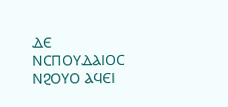ⲆⲈ ⲚⲤⲠⲞⲨⲆⲀⲒⲞⲤ ⲚϨⲞⲨⲞ ⲀϤⲈⲒ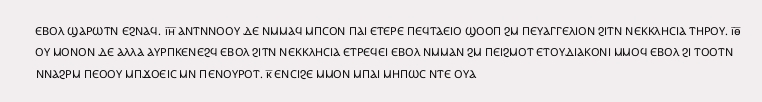ⲈⲂⲞⲖ ϢⲀⲢⲰⲦⲚ ⲈϨⲚⲀϤ. ⲓ̅ⲏ̅ ⲀⲚⲦⲚⲚⲞⲞⲨ ⲆⲈ ⲚⲘⲘⲀϤ ⲘⲠⲤⲞⲚ ⲠⲀⲒ ⲈⲦⲈⲢⲈ ⲠⲈϤⲦⲀⲈⲒⲞ ϢⲞⲞⲠ ϨⲘ ⲠⲈⲨⲀⲄⲄⲈⲖⲒⲞⲚ ϨⲒⲦⲚ ⲚⲈⲔⲔⲖⲎⲤⲒⲀ ⲦⲎⲢⲞⲨ. ⲓ̅ⲑ̅ ⲞⲨ ⲘⲞⲚⲞⲚ ⲆⲈ ⲀⲖⲖⲀ ⲀⲨⲢⲠⲔⲈⲚⲈϨϤ ⲈⲂⲞⲖ ϨⲒⲦⲚ ⲚⲈⲔⲔⲖⲎⲤⲒⲀ ⲈⲦⲢⲈϤⲈⲒ ⲈⲂⲞⲖ ⲚⲘⲘⲀⲚ ϨⲘ ⲠⲈⲒϨⲘⲞⲦ ⲈⲦⲞⲨⲆⲒⲀⲔⲞⲚⲒ ⲘⲘⲞϤ ⲈⲂⲞⲖ ϨⲒ ⲦⲞⲞⲦⲚ ⲚⲚⲀϨⲢⲘ ⲠⲈⲞⲞⲨ ⲘⲠϪⲞⲈⲒⲤ ⲘⲚ ⲠⲈⲚⲞⲨⲢⲞⲦ. ⲕ̅ ⲈⲚⲤⲒϨⲈ ⲘⲘⲞⲚ ⲘⲠⲀⲒ ⲘⲎⲠⲰⲤ ⲚⲦⲈ ⲞⲨⲀ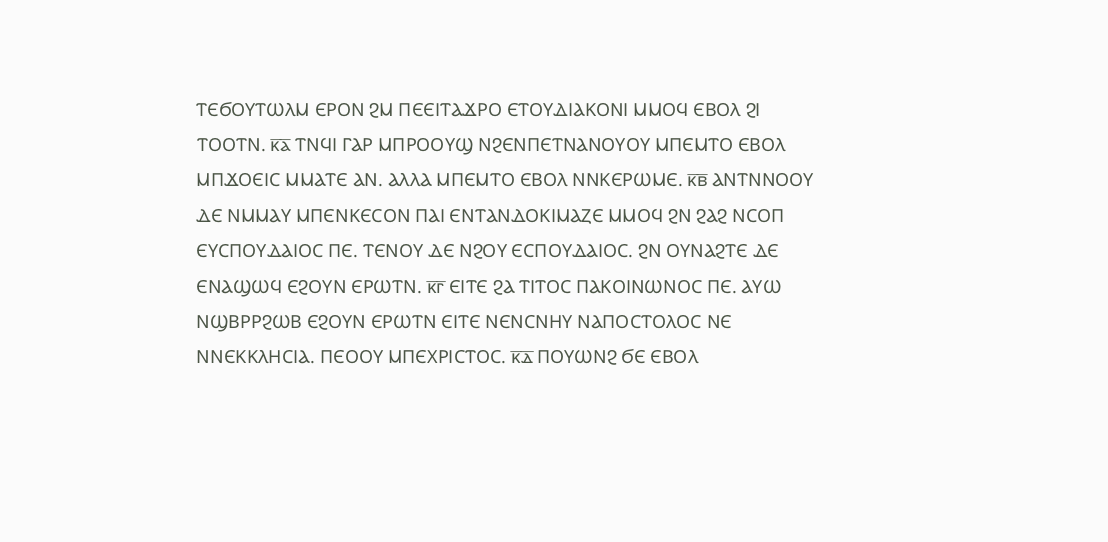ⲦⲈϬⲞⲨⲦⲰⲖⲘ ⲈⲢⲞⲚ ϨⲘ ⲠⲈⲈⲒⲦⲀϪⲢⲞ ⲈⲦⲞⲨⲆⲒⲀⲔⲞⲚⲒ ⲘⲘⲞϤ ⲈⲂⲞⲖ ϨⲒ ⲦⲞⲞⲦⲚ. ⲕ̅ⲁ̅ ⲦⲚϤⲒ ⲄⲀⲢ ⲘⲠⲢⲞⲞⲨϢ ⲚϨⲈⲚⲠⲈⲦⲚⲀⲚⲞⲨⲞⲨ ⲘⲠⲈⲘⲦⲞ ⲈⲂⲞⲖ ⲘⲠϪⲞⲈⲒⲤ ⲘⲘⲀⲦⲈ ⲀⲚ. ⲀⲖⲖⲀ ⲘⲠⲈⲘⲦⲞ ⲈⲂⲞⲖ ⲚⲚⲔⲈⲢⲰⲘⲈ. ⲕ̅ⲃ̅ ⲀⲚⲦⲚⲚⲞⲞⲨ ⲆⲈ ⲚⲘⲘⲀⲨ ⲘⲠⲈⲚⲔⲈⲤⲞⲚ ⲠⲀⲒ ⲈⲚⲦⲀⲚⲆⲞⲔⲒⲘⲀⲌⲈ ⲘⲘⲞϤ ϨⲚ ϨⲀϨ ⲚⲤⲞⲠ ⲈⲨⲤⲠⲞⲨⲆⲀⲒⲞⲤ ⲠⲈ. ⲦⲈⲚⲞⲨ ⲆⲈ ⲚϨⲞⲨ ⲈⲤⲠⲞⲨⲆⲀⲒⲞⲤ. ϨⲚ ⲞⲨⲚⲀϨⲦⲈ ⲆⲈ ⲈⲚⲀϢⲰϤ ⲈϨⲞⲨⲚ ⲈⲢⲰⲦⲚ. ⲕ̅ⲅ̅ ⲈⲒⲦⲈ ϨⲀ ⲦⲒⲦⲞⲤ ⲠⲀⲔⲞⲒⲚⲰⲚⲞⲤ ⲠⲈ. ⲀⲨⲰ ⲚϢⲂⲢⲢϨⲰⲂ ⲈϨⲞⲨⲚ ⲈⲢⲰⲦⲚ ⲈⲒⲦⲈ ⲚⲈⲚⲤⲚⲎⲨ ⲚⲀⲠⲞⲤⲦⲞⲖⲞⲤ ⲚⲈ ⲚⲚⲈⲔⲔⲖⲎⲤⲒⲀ. ⲠⲈⲞⲞⲨ ⲘⲠⲈⲬⲢⲒⲤⲦⲞⲤ. ⲕ̅ⲇ̅ ⲠⲞⲨⲰⲚϨ ϬⲈ ⲈⲂⲞⲖ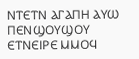ⲚⲦⲈⲦⲚ ⲀⲄⲀⲠⲎ ⲀⲨⲰ ⲠⲈⲚϢⲞⲨϢⲞⲨ ⲈⲦⲚⲈⲒⲢⲈ ⲘⲘⲞϤ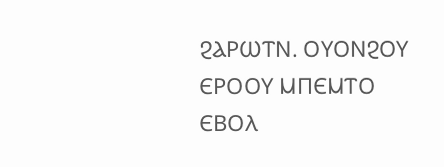ϨⲀⲢⲰⲦⲚ. ⲞⲨⲞⲚϨⲞⲨ ⲈⲢⲞⲞⲨ ⲘⲠⲈⲘⲦⲞ ⲈⲂⲞⲖ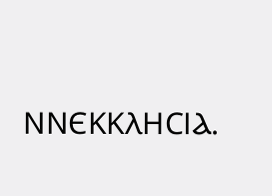ⲚⲚⲈⲔⲔⲖⲎⲤⲒⲀ.